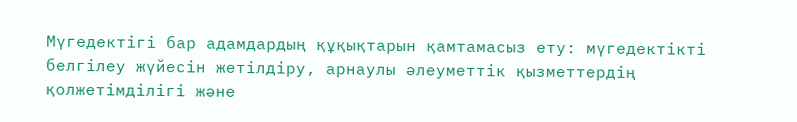Мүгедектігі бар адамдардың құқықтарын қамтамасыз ету: мүгедектікті белгілеу жүйесін жетілдіру, арнаулы әлеуметтік қызметтердің қолжетімділігі және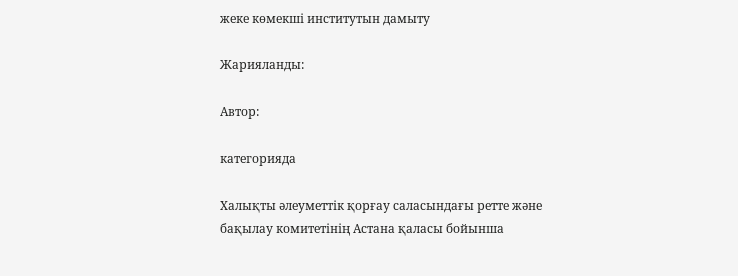жеке көмекші институтын дамыту

Жарияланды:

Автор:

категорияда

Халықты әлеуметтік қорғау саласындағы ретте және бақылау комитетінің Астана қаласы бойынша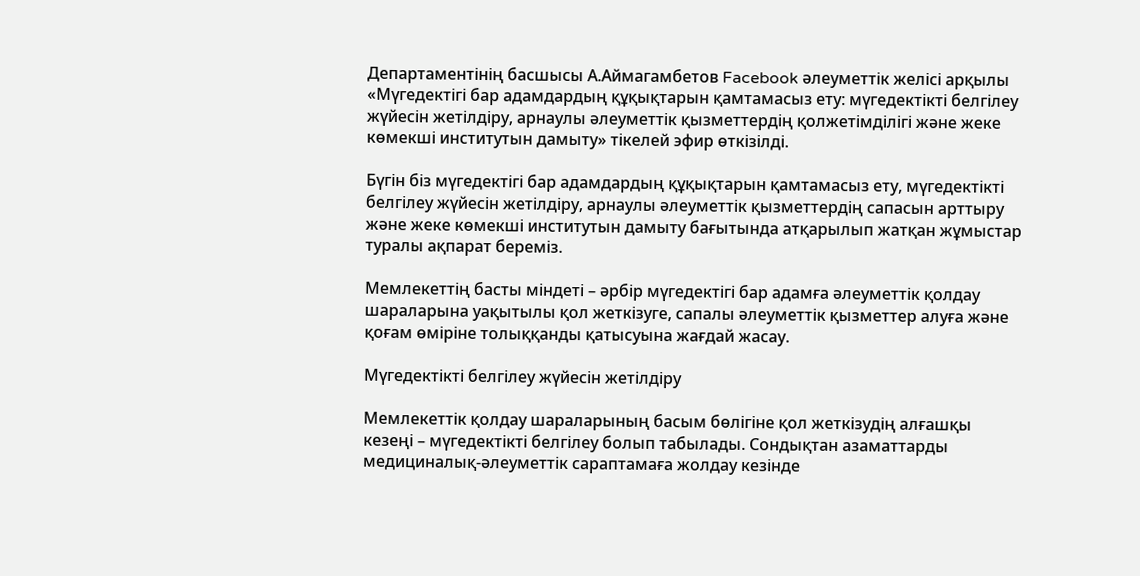Департаментінің басшысы А.Аймагамбетов Facebook әлеуметтік желісі арқылы «Мүгедектігі бар адамдардың құқықтарын қамтамасыз ету: мүгедектікті белгілеу жүйесін жетілдіру, арнаулы әлеуметтік қызметтердің қолжетімділігі және жеке көмекші институтын дамыту» тікелей эфир өткізілді.

Бүгін біз мүгедектігі бар адамдардың құқықтарын қамтамасыз ету, мүгедектікті белгілеу жүйесін жетілдіру, арнаулы әлеуметтік қызметтердің сапасын арттыру және жеке көмекші институтын дамыту бағытында атқарылып жатқан жұмыстар туралы ақпарат береміз.

Мемлекеттің басты міндеті – әрбір мүгедектігі бар адамға әлеуметтік қолдау шараларына уақытылы қол жеткізуге, сапалы әлеуметтік қызметтер алуға және қоғам өміріне толыққанды қатысуына жағдай жасау.

Мүгедектікті белгілеу жүйесін жетілдіру

Мемлекеттік қолдау шараларының басым бөлігіне қол жеткізудің алғашқы кезеңі – мүгедектікті белгілеу болып табылады. Сондықтан азаматтарды медициналық-әлеуметтік сараптамаға жолдау кезінде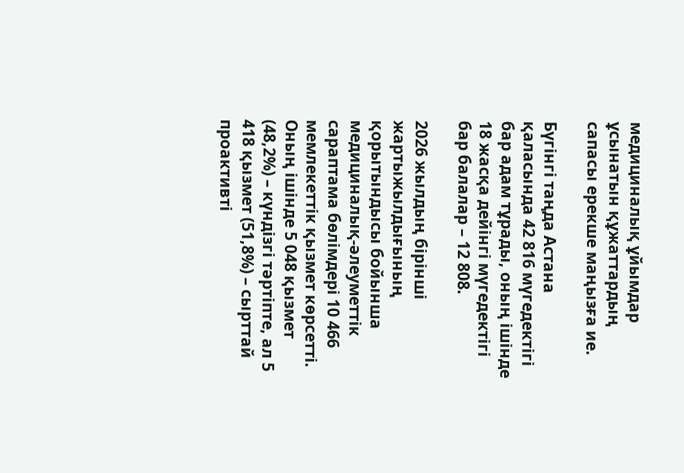медициналық ұйымдар ұсынатын құжаттардың сапасы ерекше маңызға ие.

Бүгінгі таңда Астана қаласында 42 816 мүгедектігі бар адам тұрады, оның ішінде 18 жасқа дейінгі мүгедектігі бар балалар – 12 808.

2026 жылдың бірінші жартыжылдығының қорытындысы бойынша медициналық-әлеуметтік сараптама бөлімдері 10 466 мемлекеттік қызмет көрсетті. Оның ішінде 5 048 қызмет (48,2%) – күндізгі тәртіпте, ал 5 418 қызмет (51,8%) – сырттай проактивті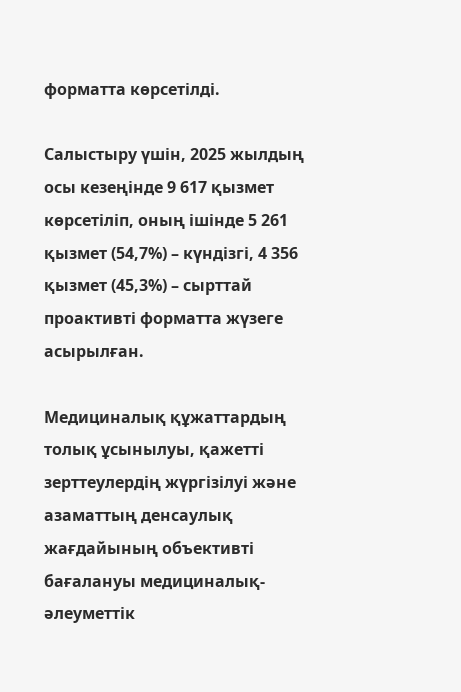форматта көрсетілді.

Салыстыру үшін, 2025 жылдың осы кезеңінде 9 617 қызмет көрсетіліп, оның ішінде 5 261 қызмет (54,7%) – күндізгі, 4 356 қызмет (45,3%) – сырттай проактивті форматта жүзеге асырылған.

Медициналық құжаттардың толық ұсынылуы, қажетті зерттеулердің жүргізілуі және азаматтың денсаулық жағдайының объективті бағалануы медициналық-әлеуметтік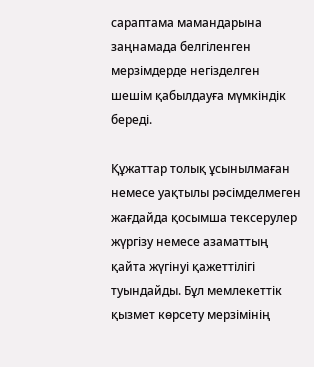сараптама мамандарына заңнамада белгіленген мерзімдерде негізделген шешім қабылдауға мүмкіндік береді.

Құжаттар толық ұсынылмаған немесе уақтылы рәсімделмеген жағдайда қосымша тексерулер жүргізу немесе азаматтың қайта жүгінуі қажеттілігі туындайды. Бұл мемлекеттік қызмет көрсету мерзімінің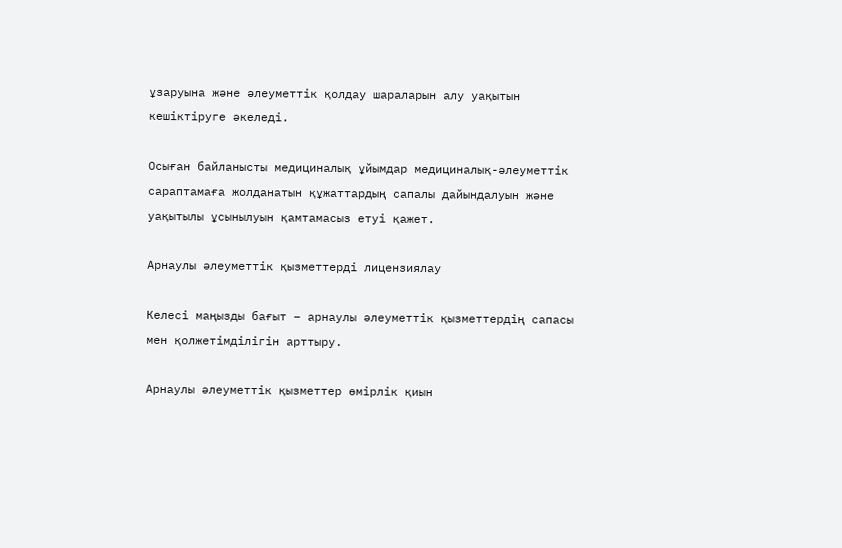ұзаруына және әлеуметтік қолдау шараларын алу уақытын кешіктіруге әкеледі.

Осыған байланысты медициналық ұйымдар медициналық-әлеуметтік сараптамаға жолданатын құжаттардың сапалы дайындалуын және уақытылы ұсынылуын қамтамасыз етуі қажет.

Арнаулы әлеуметтік қызметтерді лицензиялау

Келесі маңызды бағыт – арнаулы әлеуметтік қызметтердің сапасы мен қолжетімділігін арттыру.

Арнаулы әлеуметтік қызметтер өмірлік қиын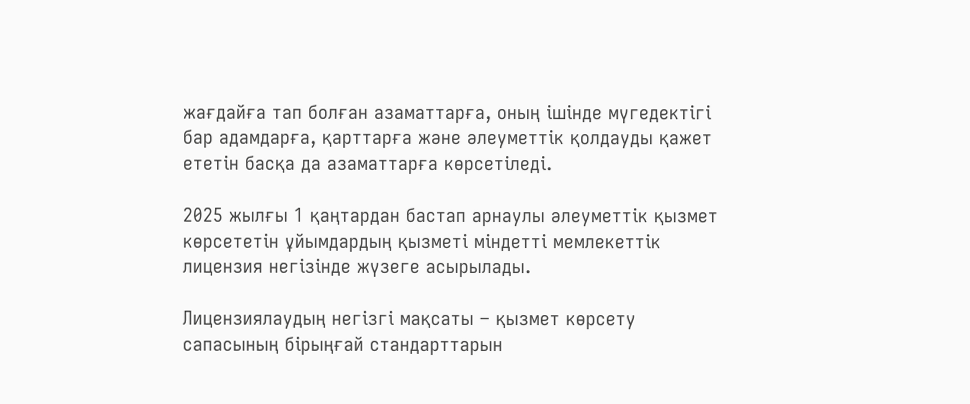жағдайға тап болған азаматтарға, оның ішінде мүгедектігі бар адамдарға, қарттарға және әлеуметтік қолдауды қажет ететін басқа да азаматтарға көрсетіледі.

2025 жылғы 1 қаңтардан бастап арнаулы әлеуметтік қызмет көрсететін ұйымдардың қызметі міндетті мемлекеттік лицензия негізінде жүзеге асырылады.

Лицензиялаудың негізгі мақсаты – қызмет көрсету сапасының бірыңғай стандарттарын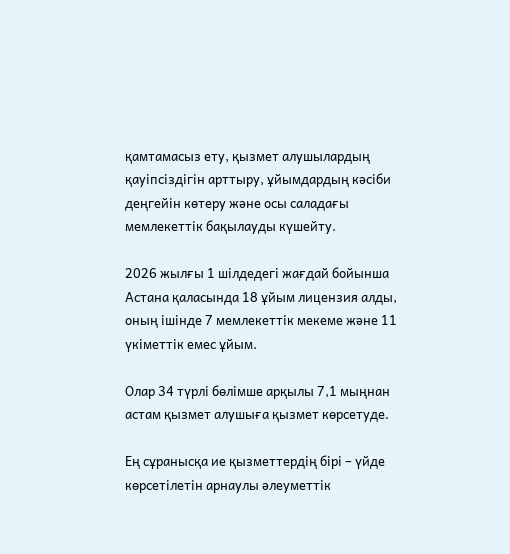қамтамасыз ету, қызмет алушылардың қауіпсіздігін арттыру, ұйымдардың кәсіби деңгейін көтеру және осы саладағы мемлекеттік бақылауды күшейту.

2026 жылғы 1 шілдедегі жағдай бойынша Астана қаласында 18 ұйым лицензия алды, оның ішінде 7 мемлекеттік мекеме және 11 үкіметтік емес ұйым.

Олар 34 түрлі бөлімше арқылы 7,1 мыңнан астам қызмет алушыға қызмет көрсетуде.

Ең сұранысқа ие қызметтердің бірі – үйде көрсетілетін арнаулы әлеуметтік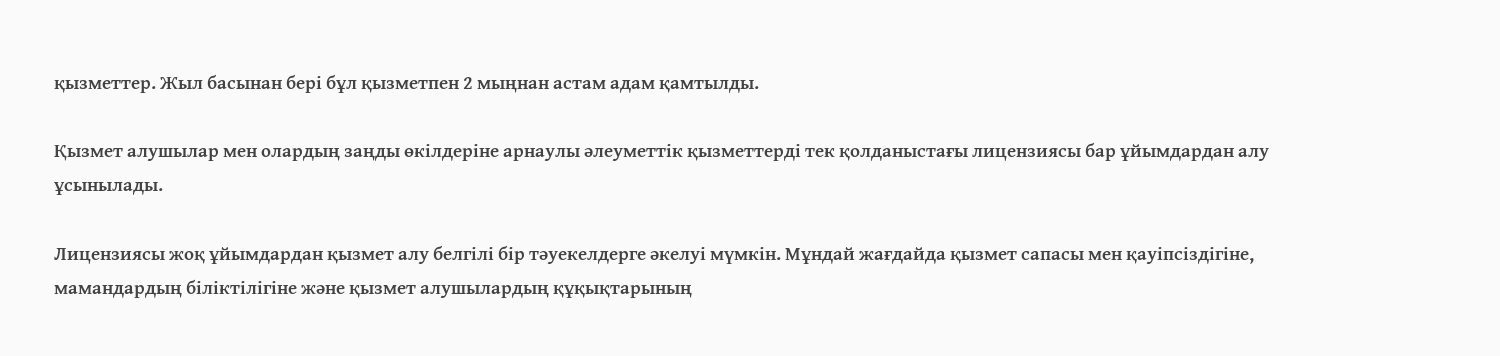қызметтер. Жыл басынан бері бұл қызметпен 2 мыңнан астам адам қамтылды.

Қызмет алушылар мен олардың заңды өкілдеріне арнаулы әлеуметтік қызметтерді тек қолданыстағы лицензиясы бар ұйымдардан алу ұсынылады.

Лицензиясы жоқ ұйымдардан қызмет алу белгілі бір тәуекелдерге әкелуі мүмкін. Мұндай жағдайда қызмет сапасы мен қауіпсіздігіне, мамандардың біліктілігіне және қызмет алушылардың құқықтарының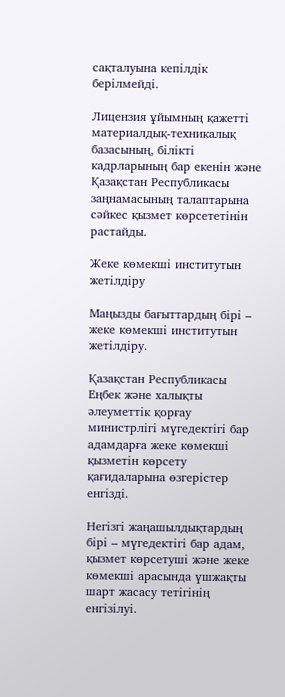сақталуына кепілдік берілмейді.

Лицензия ұйымның қажетті материалдық-техникалық базасының, білікті кадрларының бар екенін және Қазақстан Республикасы заңнамасының талаптарына сәйкес қызмет көрсететінін растайды.

Жеке көмекші институтын жетілдіру

Маңызды бағыттардың бірі – жеке көмекші институтын жетілдіру.

Қазақстан Республикасы Еңбек және халықты әлеуметтік қорғау министрлігі мүгедектігі бар адамдарға жеке көмекші қызметін көрсету қағидаларына өзгерістер енгізді.

Негізгі жаңашылдықтардың бірі – мүгедектігі бар адам, қызмет көрсетуші және жеке көмекші арасында үшжақты шарт жасасу тетігінің енгізілуі.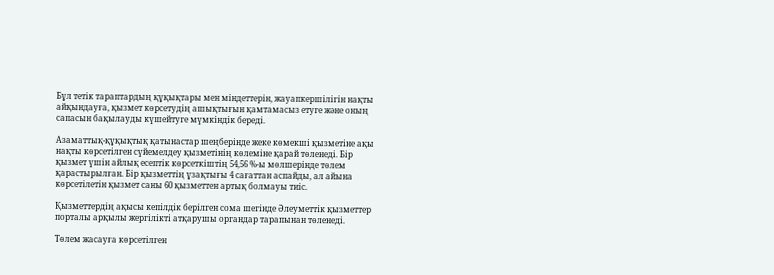Бұл тетік тараптардың құқықтары мен міндеттерін, жауапкершілігін нақты айқындауға, қызмет көрсетудің ашықтығын қамтамасыз етуге және оның сапасын бақылауды күшейтуге мүмкіндік береді.

Азаматтық-құқықтық қатынастар шеңберінде жеке көмекші қызметіне ақы нақты көрсетілген сүйемелдеу қызметінің көлеміне қарай төленеді. Бір қызмет үшін айлық есептік көрсеткіштің 54,56 %-ы мөлшерінде төлем қарастырылған. Бір қызметтің ұзақтығы 4 сағаттан аспайды, ал айына көрсетілетін қызмет саны 60 қызметтен артық болмауы тиіс.

Қызметтердің ақысы кепілдік берілген сома шегінде Әлеуметтік қызметтер порталы арқылы жергілікті атқарушы органдар тарапынан төленеді.

Төлем жасауға көрсетілген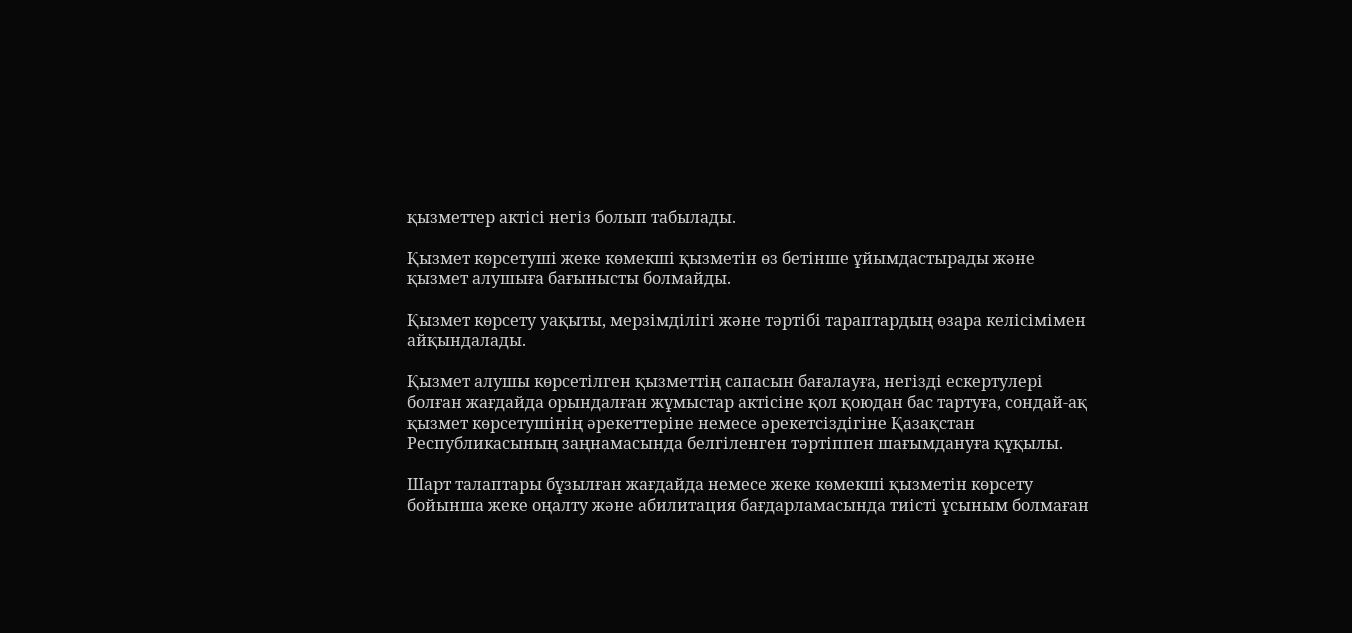қызметтер актісі негіз болып табылады.

Қызмет көрсетуші жеке көмекші қызметін өз бетінше ұйымдастырады және қызмет алушыға бағынысты болмайды.

Қызмет көрсету уақыты, мерзімділігі және тәртібі тараптардың өзара келісімімен айқындалады.

Қызмет алушы көрсетілген қызметтің сапасын бағалауға, негізді ескертулері болған жағдайда орындалған жұмыстар актісіне қол қоюдан бас тартуға, сондай-ақ қызмет көрсетушінің әрекеттеріне немесе әрекетсіздігіне Қазақстан Республикасының заңнамасында белгіленген тәртіппен шағымдануға құқылы.

Шарт талаптары бұзылған жағдайда немесе жеке көмекші қызметін көрсету бойынша жеке оңалту және абилитация бағдарламасында тиісті ұсыным болмаған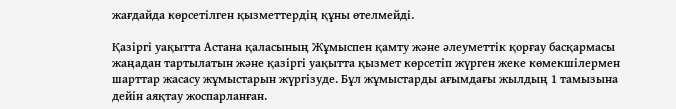жағдайда көрсетілген қызметтердің құны өтелмейді.

Қазіргі уақытта Астана қаласының Жұмыспен қамту және әлеуметтік қорғау басқармасы жаңадан тартылатын және қазіргі уақытта қызмет көрсетіп жүрген жеке көмекшілермен шарттар жасасу жұмыстарын жүргізуде. Бұл жұмыстарды ағымдағы жылдың 1 тамызына дейін аяқтау жоспарланған.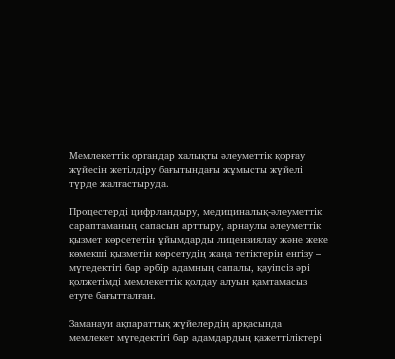Мемлекеттік органдар халықты әлеуметтік қорғау жүйесін жетілдіру бағытындағы жұмысты жүйелі түрде жалғастыруда.

Процестерді цифрландыру, медициналық-әлеуметтік сараптаманың сапасын арттыру, арнаулы әлеуметтік қызмет көрсететін ұйымдарды лицензиялау және жеке көмекші қызметін көрсетудің жаңа тетіктерін енгізу – мүгедектігі бар әрбір адамның сапалы, қауіпсіз әрі қолжетімді мемлекеттік қолдау алуын қамтамасыз етуге бағытталған.

Заманауи ақпараттық жүйелердің арқасында мемлекет мүгедектігі бар адамдардың қажеттіліктері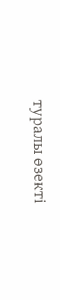туралы өзекті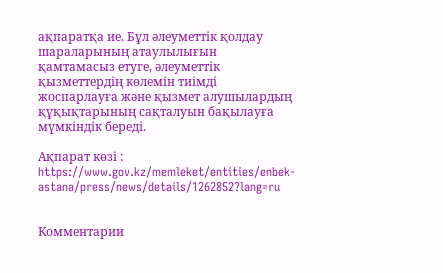ақпаратқа ие. Бұл әлеуметтік қолдау шараларының атаулылығын қамтамасыз етуге, әлеуметтік қызметтердің көлемін тиімді жоспарлауға және қызмет алушылардың құқықтарының сақталуын бақылауға мүмкіндік береді.

Ақпарат көзі : https://www.gov.kz/memleket/entities/enbek-astana/press/news/details/1262852?lang=ru


Комментарии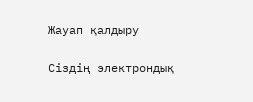Жауап қалдыру

Сіздің электрондық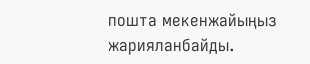пошта мекенжайыңыз жарияланбайды.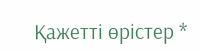Қажетті өрістер *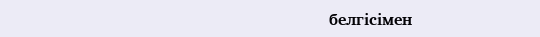белгісімен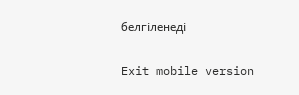белгіленеді

Exit mobile version